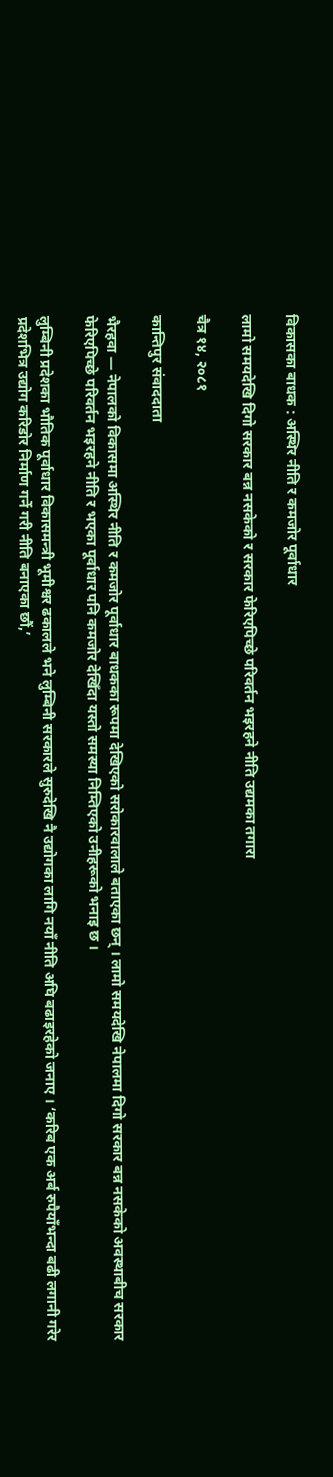विकासका बाधक : अस्थिर नीति र कमजोर पूर्वाधार

लामो समयदेखि दिगो सरकार बन्न नसकेको र सरकार फेरिएपिच्छे परिवर्तन भइरहने नीति उद्यमका तगारा

चैत्र १४, २०८१

कान्तिपुर संवाददाता

भैरहवा — नेपालको विकासमा अस्थिर नीति र कमजोर पूर्वाधार बाधकका रूपमा देखिएको सरोकारवालाले बताएका छन् । लामो समयदेखि नेपालमा दिगो सरकार बन्न नसकेको अवस्थाबीच सरकार फेरिएपिच्छे परिवर्तन भइरहने नीति र भएका पूर्वाधार पनि कमजोर देखिँदा यस्तो समस्या निम्तिएको उनीहरूको भनाइ छ ।

लुम्बिनी प्रदेशका भौतिक पूर्वाधार विकासमन्त्री भूमीश्वर ढकालले भने लुम्बिनी सरकारले सुरुदेखि नै उद्योगका लागि नयाँ नीति अघि बढाइरहेको जनाए । ‘करिब एक अर्ब रुपैयाँभन्दा बढी लगानी गरेर प्रदेशभित्र उद्योग करिडोर निर्माण गर्ने गरी नीति बनाएका छौं,’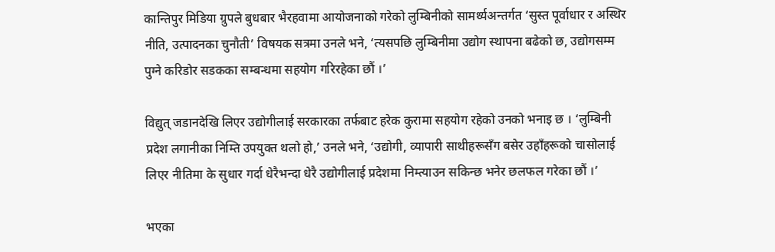कान्तिपुर मिडिया ग्रुपले बुधबार भैरहवामा आयोजनाको गरेको लुम्बिनीको सामर्थ्यअन्तर्गत ‘सुस्त पूर्वाधार र अस्थिर नीति, उत्पादनका चुनौती’ विषयक सत्रमा उनले भने, ‘त्यसपछि लुम्बिनीमा उद्योग स्थापना बढेको छ, उद्योगसम्म पुग्ने करिडोर सडकका सम्बन्धमा सहयोग गरिरहेका छौं ।’

विद्युत् जडानदेखि लिएर उद्योगीलाई सरकारका तर्फबाट हरेक कुरामा सहयोग रहेको उनको भनाइ छ । ‘लुम्बिनी प्रदेश लगानीका निम्ति उपयुक्त थलो हो,’ उनले भने, ‘उद्योगी, व्यापारी साथीहरूसँग बसेर उहाँहरूको चासोलाई लिएर नीतिमा के सुधार गर्दा धेरैभन्दा धेरै उद्योगीलाई प्रदेशमा निम्त्याउन सकिन्छ भनेर छलफल गरेका छौं ।’

भएका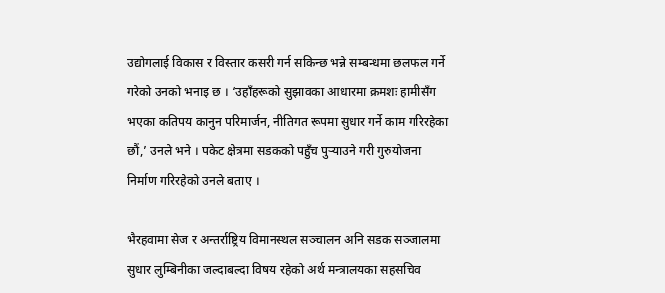उद्योगलाई विकास र विस्तार कसरी गर्न सकिन्छ भन्ने सम्बन्धमा छलफल गर्ने गरेको उनको भनाइ छ । ‘उहाँहरूको सुझावका आधारमा क्रमशः हामीसँग भएका कतिपय कानुन परिमार्जन, नीतिगत रूपमा सुधार गर्ने काम गरिरहेका छौं,’ उनले भने । पकेट क्षेत्रमा सडकको पहुँच पुर्‍याउने गरी गुरुयोजना निर्माण गरिरहेको उनले बताए ।

भैरहवामा सेज र अन्तर्राष्ट्रिय विमानस्थल सञ्चालन अनि सडक सञ्जालमा सुधार लुम्बिनीका जल्दाबल्दा विषय रहेको अर्थ मन्त्रालयका सहसचिव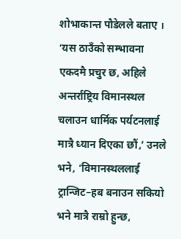शोभाकान्त पौडेलले बताए । ‘यस ठाउँको सम्भावना एकदमै प्रचुर छ, अहिले अन्तर्राष्ट्रिय विमानस्थल चलाउन धार्मिक पर्यटनलाई मात्रै ध्यान दिएका छौं,’ उनले भने, ‘विमानस्थललाई ट्रान्जिट–हब बनाउन सकियो भने मात्रै राम्रो हुन्छ,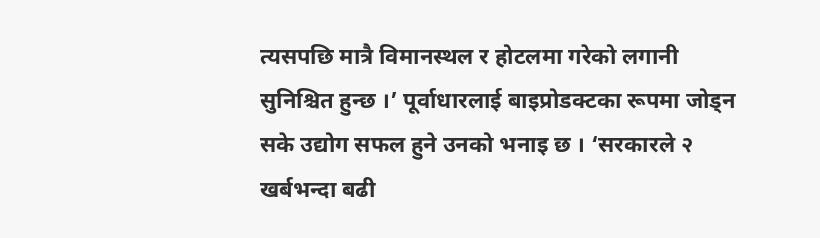त्यसपछि मात्रै विमानस्थल र होटलमा गरेको लगानी सुनिश्चित हुन्छ ।’ पूर्वाधारलाई बाइप्रोडक्टका रूपमा जोड्न सके उद्योग सफल हुने उनको भनाइ छ । ‘सरकारले २ खर्बभन्दा बढी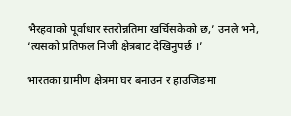भैरहवाको पूर्वाधार स्तरोन्नतिमा खर्चिसकेको छ,’ उनले भने, ‘त्यसको प्रतिफल निजी क्षेत्रबाट देखिनुपर्छ ।’

भारतका ग्रामीण क्षेत्रमा घर बनाउन र हाउजिङमा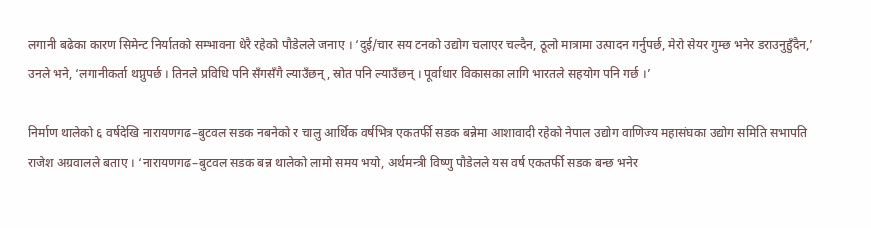लगानी बढेका कारण सिमेन्ट निर्यातको सम्भावना धेरै रहेको पौडेलले जनाए । ‘दुई/चार सय टनको उद्योग चलाएर चल्दैन, ठूलो मात्रामा उत्पादन गर्नुपर्छ, मेरो सेयर गुम्छ भनेर डराउनुहुँदैन,’ उनले भने, ‘लगानीकर्ता थप्नुपर्छ । तिनले प्रविधि पनि सँगसँगै ल्याउँछन्, स्रोत पनि ल्याउँछन् । पूर्वाधार विकासका लागि भारतले सहयोग पनि गर्छ ।’

निर्माण थालेको ६ वर्षदेखि नारायणगढ–बुटवल सडक नबनेको र चालु आर्थिक वर्षभित्र एकतर्फी सडक बन्नेमा आशावादी रहेको नेपाल उद्योग वाणिज्य महासंघका उद्योग समिति सभापति राजेश अग्रवालले बताए । ‘नारायणगढ–बुटवल सडक बन्न थालेको लामो समय भयो, अर्थमन्त्री विष्णु पौडेलले यस वर्ष एकतर्फी सडक बन्छ भनेर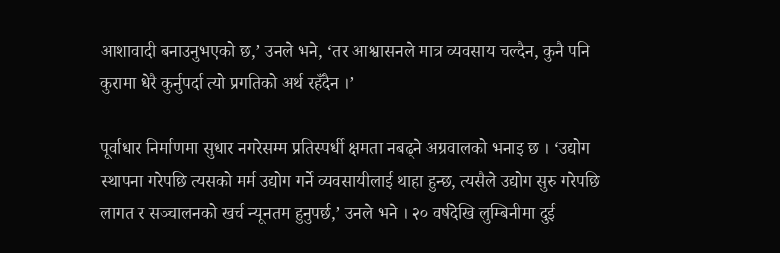आशावादी बनाउनुभएको छ,’ उनले भने, ‘तर आश्वासनले मात्र व्यवसाय चल्दैन, कुनै पनि कुरामा धेरै कुर्नुपर्दा त्यो प्रगतिको अर्थ रहँदैन ।’

पूर्वाधार निर्माणमा सुधार नगरेसम्म प्रतिस्पर्धी क्षमता नबढ्ने अग्रवालको भनाइ छ । ‘उद्योग स्थापना गरेपछि त्यसको मर्म उद्योग गर्ने व्यवसायीलाई थाहा हुन्छ, त्यसैले उद्योग सुरु गरेपछि लागत र सञ्चालनको खर्च न्यूनतम हुनुपर्छ,’ उनले भने । २० वर्षदेखि लुम्बिनीमा दुई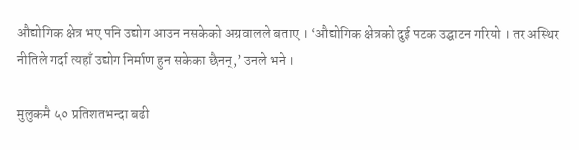औद्योगिक क्षेत्र भए पनि उद्योग आउन नसकेको अग्रवालले बताए । ‘औद्योगिक क्षेत्रको दुई पटक उद्घाटन गरियो । तर अस्थिर नीतिले गर्दा त्यहाँ उद्योग निर्माण हुन सकेका छैनन्,’ उनले भने ।

मुलुकमै ५० प्रतिशतभन्दा बढी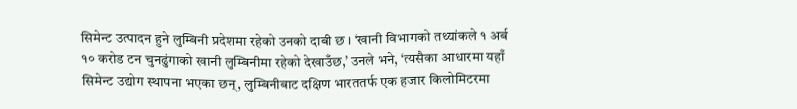सिमेन्ट उत्पादन हुने लुम्बिनी प्रदेशमा रहेको उनको दाबी छ । ‘खानी विभागको तथ्यांकले १ अर्ब १० करोड टन चुनढुंगाको खानी लुम्बिनीमा रहेको देखाउँछ,’ उनले भने, ‘त्यसैका आधारमा यहाँ सिमेन्ट उद्योग स्थापना भएका छन्, लुम्बिनीबाट दक्षिण भारततर्फ एक हजार किलोमिटरमा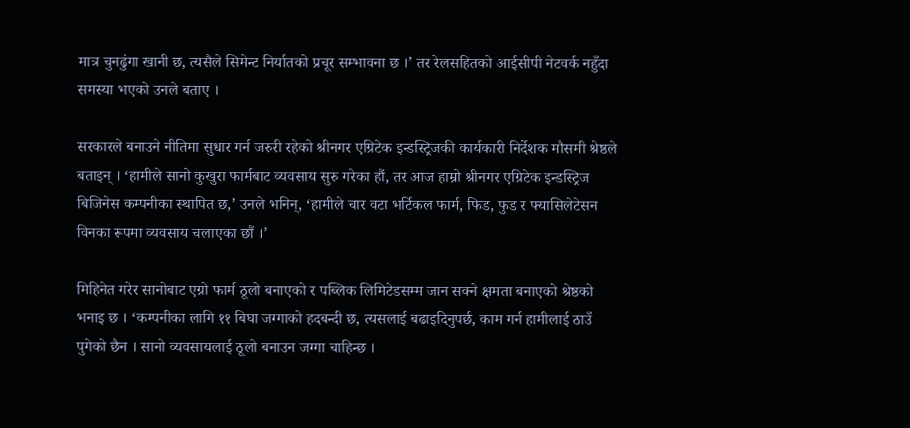मात्र चुनढुंगा खानी छ, त्यसैले सिमेन्ट निर्यातको प्रचूर सम्भावना छ ।’ तर रेलसहितको आईसीपी नेटवर्क नहुँदा समस्या भएको उनले बताए ।

सरकारले बनाउने नीतिमा सुधार गर्न जरुरी रहेको श्रीनगर एग्रिटेक इन्डस्ट्रिजकी कार्यकारी निर्देशक मौसमी श्रेष्ठले बताइन् । ‘हामीले सानो कुखुरा फार्मबाट व्यवसाय सुरु गरेका हौं, तर आज हाम्रो श्रीनगर एग्रिटेक इन्डस्ट्रिज बिजिनेस कम्पनीका स्थापित छ,’ उनले भनिन्, ‘हामीले चार वटा भर्टिकल फार्म, फिड, फुड र फ्यासिलेटेसन विनका रूपमा व्यवसाय चलाएका छौं ।’

मिहिनेत गरेर सानोबाट एग्रो फार्म ठूलो बनाएको र पब्लिक लिमिटेडसम्म जान सक्ने क्षमता बनाएको श्रेष्ठको भनाइ छ । ‘कम्पनीका लागि ११ बिघा जग्गाको हदबन्दी छ, त्यसलाई बढाइदिनुपर्छ, काम गर्न हामीलाई ठाउँ पुगेको छैन । सानो व्यवसायलाई ठूलो बनाउन जग्गा चाहिन्छ ।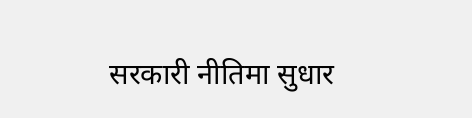सरकारी नीतिमा सुधार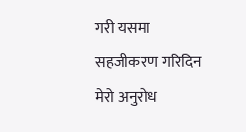गरी यसमा सहजीकरण गरिदिन मेरो अनुरोध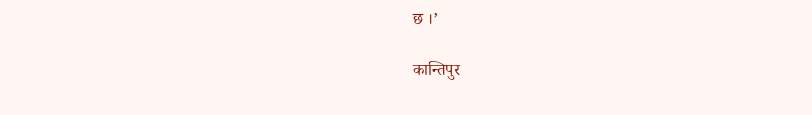छ ।’

कान्तिपुर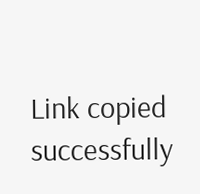Link copied successfully